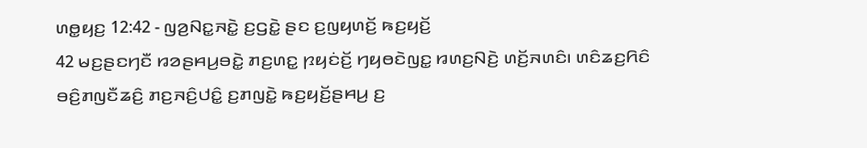ꤛꤥ꤭ꤟꤢ꤬ 12:42 - ꤜꤤ꤬ꤡꤢ꤭ꤏꤢꤧ꤭ ꤢ꤬ꤞꤢꤧ꤭ ꤔꤢ ꤢ꤬ꤜꤟꤛꤢꤩ꤬ ꤒꤢ꤬ꤟꤢꤩ꤬
42 ꤗꤢ꤬ꤔꤢꤚꤢꤪ ꤙꤤꤔꤌꤣ꤬ꤋꤢꤧ꤭ ꤊꤢ꤬ꤛꤢ꤭ ꤐꤟꤢꤦꤢꤩ꤬ ꤚꤟꤥꤢꤧꤜꤢ꤭ ꤙꤛꤢ꤬ꤡꤢꤧ꤬ ꤛꤢꤩ꤬ꤏꤛꤢꤨ꤯ ꤛꤢꤨꤘꤢ꤬ꤖꤢꤨ ꤋꤢꤨ꤬ꤊꤜꤢꤪꤘꤢꤨ꤬ ꤊꤢ꤬ꤏꤢꤨ꤬ꤓꤢꤨ꤭ ꤢ꤬ꤊꤜꤢꤧ꤭ ꤒꤢ꤬ꤟꤢꤩ꤬ꤔꤌꤣ꤬ ꤢ꤬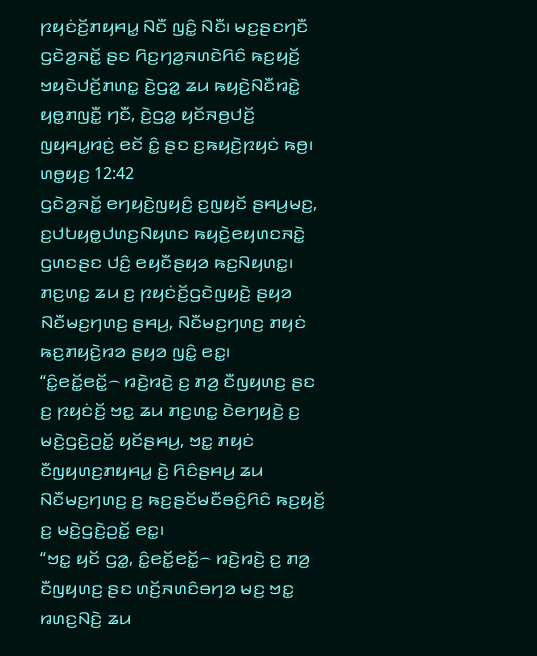ꤐꤟꤢꤦꤢꤩ꤬ꤊꤟꤌꤣ꤭ ꤡꤢꤪ ꤜꤢꤨ꤭ ꤡꤢꤪ꤯ ꤗꤢ꤬ꤔꤢꤚꤢꤪ ꤞꤢꤧꤤ꤬ꤏꤢꤩ꤭ ꤔꤢ ꤖꤢ꤬ꤚꤤ꤬ꤏꤛꤢꤧꤖꤢꤨ ꤒꤢ꤬ꤟꤢꤩ꤬ ꤠꤟꤢꤧꤓꤢꤩ꤬ꤊꤛꤢ꤭ ꤢꤧ꤬ꤞꤤ꤭ ꤘꤣ ꤒꤟꤢꤧ꤬ꤡꤢꤪꤙꤢꤧ꤭ ꤟꤥ꤭ꤊꤜꤢꤪ꤭ ꤚꤢꤪ, ꤢꤧ꤬ꤞꤤ꤭ ꤟꤢꤩꤏꤥ꤬ꤓꤢꤩ꤬ ꤜꤟꤌꤣ꤭ꤙꤢꤦ꤬ ꤕꤢꤩ ꤢꤨ꤭ ꤔꤢ ꤢ꤬ꤒꤟꤢꤧ꤬ꤐꤟꤢꤦ ꤒꤥ꤬꤯
ꤛꤥ꤭ꤟꤢ꤬ 12:42
ꤞꤢꤧꤤ꤬ꤏꤢꤩ꤭ ꤕꤚꤟꤢꤧ꤬ꤜꤟꤢꤨ꤬ ꤢ꤬ꤜꤟꤢꤩ ꤔꤌꤣ꤬ꤗꤢ꤬, ꤢ꤬ꤓꤝꤟꤥ꤭ꤓꤛꤢ꤬ꤡꤟꤛꤢ ꤒꤟꤢꤧ꤬ꤕꤟꤛꤢꤏꤢꤧ꤭ ꤞꤛꤢꤔꤢ ꤓꤢꤨ꤬ ꤕꤟꤢꤪꤔꤟꤤ ꤒꤢ꤬ꤡꤟꤛꤢ꤭꤯ ꤊꤢ꤬ꤛꤢ꤭ ꤘꤣ ꤢ꤬ ꤐꤟꤢꤦꤢꤩ꤬ꤞꤢꤧꤜꤟꤢꤧ꤬ ꤔꤟꤤ ꤡꤢꤪꤗꤢ꤬ꤚꤛꤢ꤬ ꤔꤌꤣ꤬, ꤡꤢꤪꤗꤢ꤬ꤚꤛꤢ꤬ ꤊꤟꤢꤦ ꤒꤢ꤬ꤊꤟꤢꤧ꤬ꤙꤤ ꤔꤟꤤ ꤜꤢꤨ꤭ ꤕꤢ꤭꤯
“ꤢꤨ꤭ꤕꤢꤩ꤭ꤕꤢꤩ꤭꤮ ꤙꤢꤧ꤬ꤙꤢꤧ꤬ ꤢ꤬ ꤊꤤ꤬ ꤢꤪꤜꤟꤛꤢ꤬ ꤔꤢ ꤢ꤬ ꤐꤟꤢꤦꤢꤩ꤬ ꤠꤢ꤭ ꤘꤣ ꤊꤢ꤬ꤛꤢ꤭ ꤢꤧꤕꤚꤟꤢꤧ꤬ ꤢ꤬ ꤗꤢꤧ꤬ꤞꤢꤧ꤬ꤑꤢꤩ꤭ ꤟꤢꤩꤔꤌꤣ꤬, ꤠꤢ꤭ ꤊꤟꤢꤦ ꤢꤪꤜꤟꤛꤢ꤬ꤊꤟꤌꤣ꤭ ꤢꤧ꤬ ꤖꤢꤨꤔꤌꤣ꤬ ꤘꤣ ꤡꤢꤪꤗꤢ꤬ꤚꤛꤢ꤬ ꤢ꤬ ꤒꤢ꤬ꤔꤢꤩꤗꤢꤪꤋꤢꤨ꤬ꤖꤢꤨ ꤒꤢ꤬ꤟꤢꤩ꤬ ꤢ꤬ ꤗꤢꤧ꤬ꤞꤢꤧ꤬ꤑꤢꤩ꤭ ꤕꤢ꤭꤯
“ꤠꤢ꤭ ꤟꤢꤩ ꤞꤤ꤭, ꤢꤨ꤭ꤕꤢꤩ꤭ꤕꤢꤩ꤭꤮ ꤙꤢꤧ꤬ꤙꤢꤧ꤬ ꤢ꤬ ꤊꤤ꤬ ꤢꤪꤜꤟꤛꤢ꤬ ꤔꤢ ꤛꤢꤩ꤬ꤏꤛꤢꤨꤋꤚꤤ ꤗꤢ꤬ ꤠꤢ꤭ ꤙꤛꤢ꤬ꤡꤢꤧ꤬ ꤘꤣ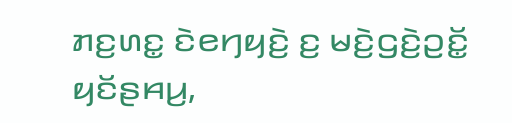ꤊꤢ꤬ꤛꤢ꤭ ꤢꤧꤕꤚꤟꤢꤧ꤬ ꤢ꤬ ꤗꤢꤧ꤬ꤞꤢꤧ꤬ꤑꤢꤩ꤭ ꤟꤢꤩꤔꤌꤣ꤬,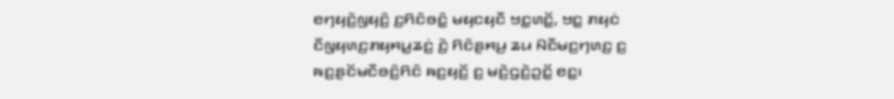ꤕꤚꤟꤢꤧ꤬ꤜꤟꤢꤨ꤬ ꤢ꤬ꤖꤢꤨꤋꤢꤨ꤭ ꤗꤟꤢꤟꤢꤪ ꤠꤢ꤭ꤛꤢꤩ꤭, ꤠꤢ꤭ ꤊꤟꤢꤦ ꤢꤪꤜꤟꤛꤢ꤬ꤊꤟꤌꤣ꤭ꤘꤢꤦ꤬ ꤢꤧ꤬ ꤖꤢꤨꤔꤌꤣ꤬ ꤘꤣ ꤡꤢꤪꤗꤢ꤬ꤚꤛꤢ꤬ ꤢ꤬ ꤒꤢ꤬ꤔꤢꤩꤗꤢꤪꤋꤢꤨ꤬ꤖꤢꤨ ꤒꤢ꤬ꤟꤢꤩ꤬ ꤢ꤬ ꤗꤢꤧ꤬ꤞꤢꤧ꤬ꤑꤢꤩ꤭ ꤕꤢ꤭꤯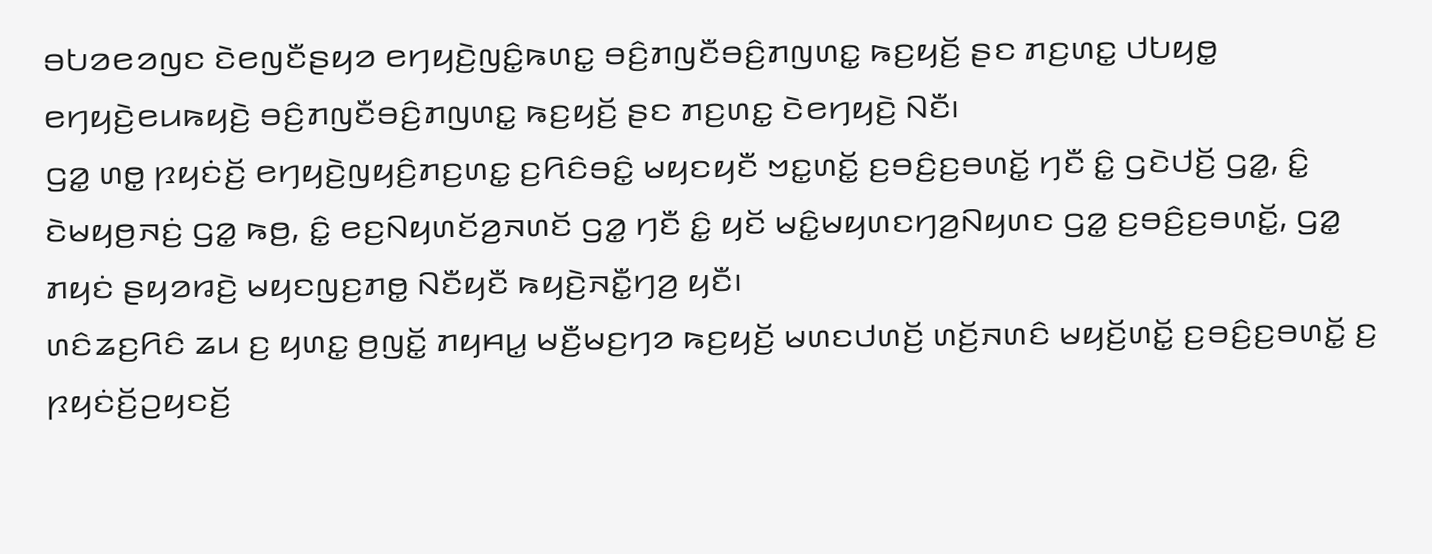ꤋꤝꤤꤕꤤꤜꤢ ꤢꤧꤕꤜꤢꤪꤔꤟꤤ ꤕꤚꤟꤢꤧ꤬ꤜꤢꤨ꤭ꤒꤛꤢ꤭ ꤋꤢꤨ꤬ꤊꤜꤢꤪꤋꤢꤨ꤬ꤊꤜꤛꤢ꤭ ꤒꤢ꤬ꤟꤢꤩ꤬ ꤔꤢ ꤊꤢ꤬ꤛꤢ꤭ ꤓꤝꤟꤥ꤭ ꤕꤚꤟꤢꤧ꤬ꤕꤣꤒꤟꤢꤧ꤬ ꤋꤢꤨ꤬ꤊꤜꤢꤪꤋꤢꤨ꤬ꤊꤜꤛꤢ꤭ ꤒꤢ꤬ꤟꤢꤩ꤬ ꤔꤢ ꤊꤢ꤬ꤛꤢ꤭ ꤢꤧꤕꤚꤟꤢꤧ꤬ ꤡꤢꤪ꤯
ꤞꤤ꤭ ꤛꤥ꤭ ꤐꤟꤢꤦꤢꤩ꤬ ꤕꤚꤟꤢꤧ꤬ꤜꤟꤢꤨ꤬ꤊꤢ꤬ꤛꤢ꤭ ꤢ꤬ꤖꤢꤨꤋꤢꤨ꤭ ꤗꤟꤢꤟꤢꤪ ꤠꤢ꤭ꤛꤢꤩ꤭ ꤢ꤬ꤋꤢꤨ꤬ꤢ꤬ꤋꤛꤢꤩ꤭ ꤚꤢꤪ ꤢꤨ꤭ ꤞꤢꤧꤓꤢꤩ꤬ ꤞꤤ꤭, ꤢꤨ꤭ ꤢꤧꤗꤟꤥ꤬ꤏꤢꤦ꤬ ꤞꤤ꤭ ꤒꤥ꤬, ꤢꤨ꤭ ꤕꤢ꤬ꤡꤟꤛꤢꤩꤤ꤬ꤏꤛꤢꤩ ꤞꤤ꤭ ꤚꤢꤪ ꤢꤨ꤭ ꤟꤢꤩ ꤗꤢꤨ꤭ꤗꤟꤛꤢꤚꤤ꤬ꤡꤟꤛꤢ ꤞꤤ꤭ ꤢ꤬ꤋꤢꤨ꤬ꤢ꤬ꤋꤛꤢꤩ꤭, ꤞꤤ꤭ ꤊꤟꤢꤦ ꤔꤟꤤꤙꤢꤧ꤬ ꤗꤟꤢꤜꤢ꤬ꤊꤥ꤭ ꤡꤢꤪꤟꤢꤪ ꤒꤟꤢꤧ꤬ꤏꤢꤪ꤭ꤚꤤ꤬ ꤟꤢꤪ꤯
ꤛꤢꤨꤘꤢ꤬ꤖꤢꤨ ꤘꤣ ꤢ꤬ ꤟꤛꤢ꤭ ꤥ꤬ꤜꤢꤩ꤭ ꤊꤟꤌꤣ꤭ ꤗꤢꤪ꤬ꤗꤢ꤬ꤚꤤ ꤒꤢ꤬ꤟꤢꤩ꤬ ꤗꤛꤢꤓꤛꤢꤩ꤬ ꤛꤢꤩ꤬ꤏꤛꤢꤨ ꤗꤟꤢꤩ꤬ꤛꤢꤩ꤭ ꤢ꤬ꤋꤢꤨ꤬ꤢ꤬ꤋꤛꤢꤩ꤭ ꤢ꤬ ꤐꤟꤢꤦꤢꤩ꤬ꤑꤟꤢꤢꤩ꤬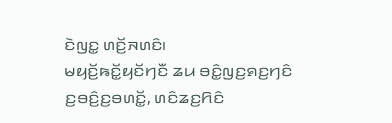ꤢꤧꤜꤢ꤭ ꤛꤢꤩ꤬ꤏꤛꤢꤨ꤯
ꤗꤟꤢꤩ꤬ꤒꤢꤩ꤭ꤟꤢꤩꤚꤢꤪ ꤘꤣ ꤋꤢꤨ꤭ꤜꤢ꤬ꤎꤢ꤬ꤚꤢꤨ ꤢ꤬ꤋꤢꤨ꤬ꤢ꤬ꤋꤛꤢꤩ꤭, ꤛꤢꤨꤘꤢ꤬ꤖꤢꤨ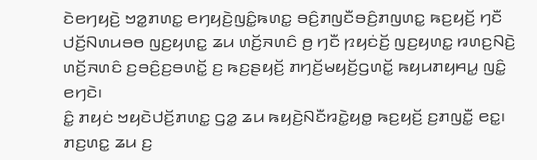ꤢꤧꤕꤚꤟꤢꤧ꤬ ꤠꤤ꤭ꤊꤛꤢ꤭ ꤕꤚꤟꤢꤧ꤬ꤜꤢꤨ꤭ꤒꤛꤢ꤭ ꤋꤢꤨ꤬ꤊꤜꤢꤪꤋꤢꤨ꤬ꤊꤜꤛꤢ꤭ ꤒꤢ꤬ꤟꤢꤩ꤬ ꤚꤢꤪ ꤓꤢꤩ꤬ꤡꤛꤣꤋꤥ ꤜꤢ꤬ꤟꤛꤢ꤭ ꤘꤣ ꤛꤢꤩ꤬ꤏꤛꤢꤨ ꤥ꤬ ꤚꤢꤪ ꤐꤟꤢꤦꤢꤩ꤬ ꤜꤢ꤬ꤟꤛꤢ꤭ ꤙꤛꤢ꤬ꤡꤢꤧ꤬ ꤛꤢꤩ꤬ꤏꤛꤢꤨ ꤢ꤬ꤋꤢꤨ꤬ꤢ꤬ꤋꤛꤢꤩ꤭ ꤢ꤬ ꤒꤢ꤬ꤔꤟꤢꤩ꤬ ꤊꤚꤢꤩ꤬ꤗꤟꤢꤩ꤬ꤞꤛꤢꤩ꤭ ꤒꤟꤣꤊꤟꤌꤣ꤭ ꤜꤢꤨ꤭ ꤕꤚꤢꤧ꤯
ꤢꤨ꤭ ꤊꤟꤢꤦ ꤠꤟꤢꤧꤓꤢꤩ꤬ꤊꤛꤢ꤭ ꤞꤤ꤭ ꤘꤣ ꤒꤟꤢꤧ꤬ꤡꤢꤪꤙꤢꤧ꤭ꤟꤥ꤭ ꤒꤢ꤬ꤟꤢꤩ꤬ ꤢ꤬ꤊꤜꤢꤪ꤭ ꤕꤢ꤭꤯ ꤊꤢ꤬ꤛꤢ꤭ ꤘꤣ ꤢ꤬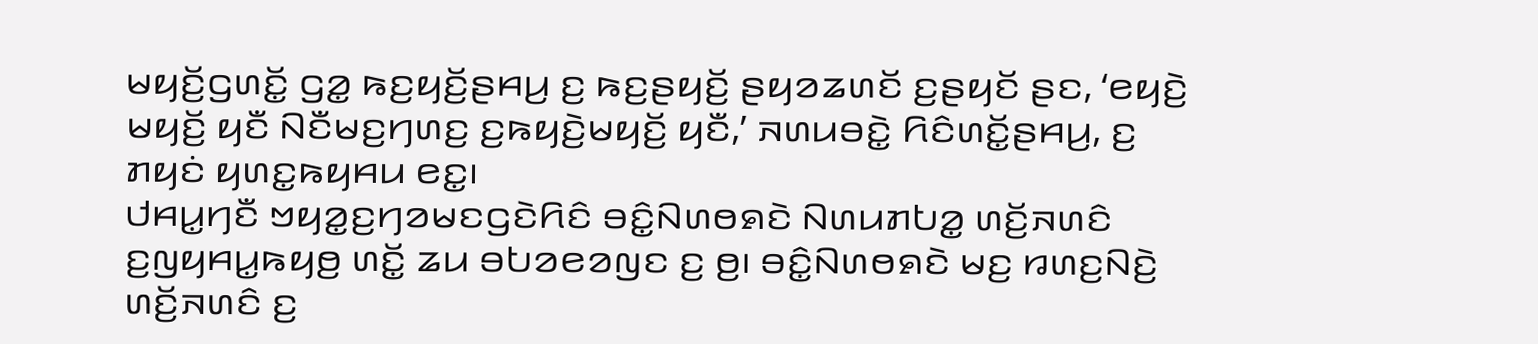ꤗꤟꤢꤩ꤬ꤞꤛꤢꤩ꤭ ꤞꤤ꤭ ꤒꤢ꤬ꤟꤢꤩ꤬ꤔꤌꤣ꤬ ꤢ꤬ ꤒꤢ꤬ꤔꤟꤢꤩ꤬ ꤔꤟꤤꤘꤛꤢꤩ ꤢ꤬ꤔꤟꤢꤩ ꤔꤢ, ‘ꤕꤟꤢꤧ꤬ ꤗꤟꤢꤩ꤬ ꤟꤢꤪ ꤡꤢꤪꤗꤢ꤬ꤚꤛꤢ꤬ ꤢ꤬ꤒꤟꤢꤧ꤬ꤗꤟꤢꤩ꤬ ꤟꤢꤪ,’ ꤏꤛꤣꤋꤢꤧ꤭ ꤖꤢꤨꤛꤢꤩ꤭ꤔꤌꤣ꤬, ꤢ꤬ ꤊꤟꤢꤦ ꤟꤛꤢ꤭ꤒꤟꤌꤣ ꤕꤢ꤭꤯
ꤓꤌꤣ꤭ꤚꤢꤪ ꤠꤟꤤ꤭ꤢ꤬ꤚꤤꤗꤢꤞꤢꤧꤖꤢꤨ ꤋꤢꤨ꤭ꤡꤛꤥꤎꤢꤧ ꤡꤛꤣꤊꤝꤤ꤭ ꤛꤢꤩ꤬ꤏꤛꤢꤨ ꤢ꤬ꤜꤟꤌꤣ꤭ꤒꤟꤥ꤬ ꤛꤢꤩ꤭ ꤘꤣ ꤋꤝꤤꤕꤤꤜꤢ ꤢ꤬ ꤥ꤬꤯ ꤋꤢꤨ꤭ꤡꤛꤥꤎꤢꤧ ꤗꤢ꤬ ꤙꤛꤢ꤬ꤡꤢꤧ꤬ ꤛꤢꤩ꤬ꤏꤛꤢꤨ ꤢ꤬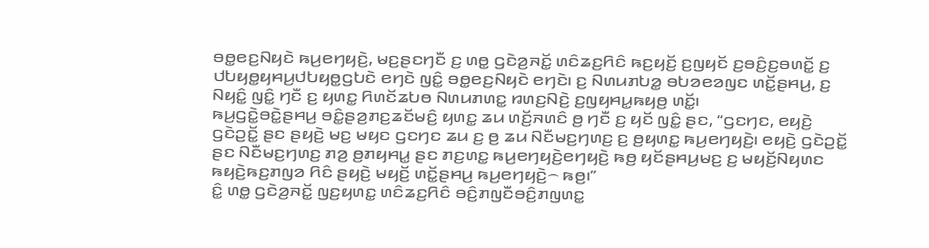ꤋꤥ꤭ꤕꤢ꤬ꤡꤟꤢꤧ ꤒꤣ꤬ꤕꤚꤟꤢꤧ꤬, ꤗꤢ꤬ꤔꤢꤚꤢꤪ ꤢ꤬ ꤛꤥ꤭ ꤞꤢꤧꤤ꤬ꤏꤢꤩ꤭ ꤛꤢꤨꤘꤢ꤬ꤖꤢꤨ ꤒꤢ꤬ꤟꤢꤩ꤬ ꤢ꤬ꤜꤟꤢꤩ ꤢ꤬ꤋꤢꤨ꤬ꤢ꤬ꤋꤛꤢꤩ꤭ ꤢ꤬ ꤓꤝꤟꤥ꤭ꤟꤌꤣ꤬ꤓꤝꤟꤥ꤭ꤞꤝꤢꤧ ꤕꤚꤢꤧ ꤜꤢꤨ꤭ ꤋꤥ꤭ꤕꤢ꤬ꤡꤟꤢꤧ ꤕꤚꤢꤧ꤯ ꤢ꤬ ꤡꤛꤣꤊꤝꤤ꤭ ꤋꤝꤤꤕꤤꤜꤢ ꤛꤢꤩ꤭ꤔꤌꤣ꤬, ꤢ꤬ ꤡꤟꤢꤨ꤭ ꤜꤢꤨ꤭ ꤚꤢꤪ ꤢ꤬ ꤟꤛꤢ꤭ ꤖꤛꤢꤩꤘꤝꤥ ꤡꤛꤣꤊꤛꤢ꤭ ꤙꤛꤢ꤬ꤡꤢꤧ꤬ ꤢ꤬ꤜꤟꤌꤣ꤭ꤒꤟꤥ꤬ ꤛꤢꤩ꤭꤯
ꤒꤣ꤬ꤞꤢꤧ꤭ꤋꤢꤧ꤭ꤔꤌꤣ꤬ ꤋꤢꤨ꤭ꤔꤤ꤬ꤊꤢ꤬ꤘꤢꤩꤗꤢꤨ꤬ ꤟꤛꤢ꤭ ꤘꤣ ꤛꤢꤩ꤬ꤏꤛꤢꤨ ꤥ꤬ ꤚꤢꤪ ꤢ꤬ ꤟꤢꤩ ꤜꤢꤨ꤭ ꤔꤢ, “ꤞꤢꤚꤢ, ꤕꤟꤢꤧ꤬ ꤞꤢꤧꤑꤢꤩ꤭ ꤔꤢ ꤔꤟꤢꤧ꤬ ꤗꤢ꤬ ꤗꤟꤢ ꤞꤢꤚꤢ ꤘꤣ ꤢ꤬ ꤥ꤬ ꤘꤣ ꤡꤢꤪꤗꤢ꤬ꤚꤛꤢ꤬ ꤢ꤬ ꤥ꤬ꤟꤛꤢ꤭ ꤒꤣ꤬ꤕꤚꤟꤢꤧ꤬꤯ ꤕꤟꤢꤧ꤬ ꤞꤢꤧꤑꤢꤩ꤭ ꤔꤢ ꤡꤢꤪꤗꤢ꤬ꤚꤛꤢ꤬ ꤊꤤ꤬ ꤥ꤬ꤊꤟꤌꤣ꤭ ꤔꤢ ꤊꤢ꤬ꤛꤢ꤭ ꤒꤣ꤬ꤕꤚꤟꤢꤧ꤬ꤕꤚꤟꤢꤧ꤬ ꤒꤥ꤬ ꤟꤢꤩꤔꤌꤣ꤬ꤗꤢ꤬ ꤢ꤬ ꤗꤟꤢꤩ꤬ꤡꤟꤛꤢ ꤒꤟꤢꤧ꤬ꤒꤢ꤬ꤊꤜꤤ ꤖꤢꤨ ꤔꤟꤢꤧ꤬ ꤗꤟꤢꤩ꤬ ꤛꤢꤩ꤭ꤔꤌꤣ꤬ ꤒꤣ꤬ꤕꤚꤟꤢꤧ꤬꤮ ꤒꤥ꤬꤯”
ꤢꤨ꤭ ꤛꤥ꤭ ꤞꤢꤧꤤ꤬ꤏꤢꤩ꤭ ꤜꤢ꤬ꤟꤛꤢ꤭ ꤛꤢꤨꤘꤢ꤬ꤖꤢꤨ ꤋꤢꤨ꤬ꤊꤜꤢꤪꤋꤢꤨ꤬ꤊꤜꤛꤢ꤭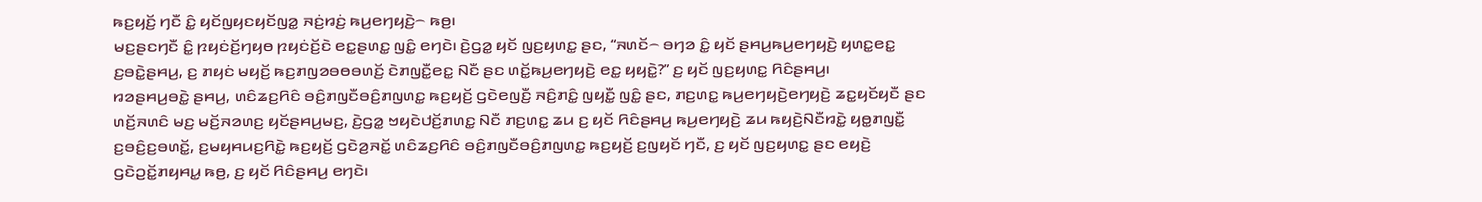ꤒꤢ꤬ꤟꤢꤩ꤬ ꤚꤢꤪ ꤢꤨ꤭ ꤟꤢꤩꤜꤟꤢꤟꤢꤩꤜꤤ꤭ ꤏꤢꤦ꤬ꤙꤢꤦ꤬ ꤒꤣ꤬ꤕꤚꤟꤢꤧ꤬꤮ ꤒꤥ꤬꤯
ꤗꤢ꤬ꤔꤢꤚꤢꤪ ꤢꤨ꤭ ꤐꤟꤢꤦꤢꤩ꤬ꤚꤟꤥ ꤐꤟꤢꤦꤢꤩ꤬ꤢꤧ ꤕꤢ꤭ꤔꤛꤢ꤭ ꤜꤢꤨ꤭ ꤕꤚꤢꤧ꤯ ꤢꤧ꤬ꤞꤤ꤭ ꤟꤢꤩ ꤜꤢ꤬ꤟꤛꤢ꤭ ꤔꤢ, “ꤏꤛꤢꤩ꤮ ꤋꤚꤤ ꤢꤨ꤭ ꤟꤢꤩ ꤔꤌꤣ꤬ꤒꤣ꤬ꤕꤚꤟꤢꤧ꤬ ꤟꤛꤢ꤭ꤕꤢ꤭ ꤢ꤬ꤋꤢꤧ꤭ꤔꤌꤣ꤬, ꤢ꤬ ꤊꤟꤢꤦ ꤗꤟꤢꤩ꤬ ꤒꤢ꤬ꤊꤜꤤꤋꤥꤋꤛꤢꤩ꤬ ꤢꤧꤊꤜꤢꤪ꤭ꤕꤢ꤭ ꤡꤢꤪ ꤔꤢ ꤛꤢꤩ꤭ꤒꤣ꤬ꤕꤚꤟꤢꤧ꤬ ꤕꤢ꤭ ꤟꤟꤢꤧ꤭?” ꤢ꤬ ꤟꤢꤩ ꤜꤢ꤬ꤟꤛꤢ꤭ ꤖꤢꤨꤔꤌꤣ꤬꤯
ꤙꤤꤔꤌꤣ꤬ꤋꤢꤧ꤭ ꤔꤌꤣ꤬, ꤛꤢꤨꤘꤢ꤬ꤖꤢꤨ ꤋꤢꤨ꤬ꤊꤜꤢꤪꤋꤢꤨ꤬ꤊꤜꤛꤢ꤭ ꤒꤢ꤬ꤟꤢꤩ꤬ ꤞꤢꤧꤕꤜꤢꤪ꤬ ꤏꤢꤨ꤬ꤊꤢꤨ꤭ ꤜꤟꤢꤪ꤭ ꤜꤢꤨ꤭ ꤔꤢ, ꤊꤢ꤬ꤛꤢ꤭ ꤒꤣ꤬ꤕꤚꤟꤢꤧ꤬ꤕꤚꤟꤢꤧ꤬ ꤘꤢ꤭ꤟꤢꤩꤟꤢꤪ ꤔꤢ ꤛꤢꤩ꤬ꤏꤛꤢꤨ ꤗꤢ꤬ ꤗꤢꤩ꤬ꤏꤤꤛꤢ꤬ ꤟꤢꤩꤔꤌꤣ꤬ꤗꤢ꤬, ꤢꤧ꤬ꤞꤤ꤭ ꤠꤟꤢꤧꤓꤢꤩ꤬ꤊꤛꤢ꤭ ꤡꤢꤪ ꤊꤢ꤬ꤛꤢ꤭ ꤘꤣ ꤢ꤬ ꤟꤢꤩ ꤖꤢꤨꤔꤌꤣ꤬ ꤒꤣ꤬ꤕꤚꤟꤢꤧ꤬ ꤘꤣ ꤒꤟꤢꤧ꤬ꤡꤢꤪꤙꤢꤧ꤭ ꤟꤥ꤭ꤊꤜꤢꤪ꤭ ꤢ꤬ꤋꤢꤨ꤬ꤢ꤬ꤋꤛꤢꤩ꤭, ꤢ꤬ꤗꤟꤌꤣꤢ꤬ꤖꤢꤧ꤭ ꤒꤢ꤬ꤟꤢꤩ꤬ ꤞꤢꤧꤤ꤬ꤏꤢꤩ꤭ ꤛꤢꤨꤘꤢ꤬ꤖꤢꤨ ꤋꤢꤨ꤬ꤊꤜꤢꤪꤋꤢꤨ꤬ꤊꤜꤛꤢ꤭ ꤒꤢ꤬ꤟꤢꤩ꤬ ꤢ꤬ꤜꤟꤢꤩ ꤚꤢꤪ, ꤢ꤬ ꤟꤢꤩ ꤜꤢ꤬ꤟꤛꤢ꤭ ꤔꤢ ꤕꤟꤢꤧ꤬ ꤞꤢꤧꤑꤢꤩ꤭ꤊꤟꤌꤣ꤭ ꤒꤥ꤬, ꤢ꤬ ꤟꤢꤩ ꤖꤢꤨꤔꤌꤣ꤬ ꤕꤚꤢꤧ꤯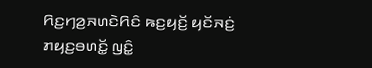ꤖꤢ꤬ꤚꤤ꤬ꤏꤛꤢꤧꤖꤢꤨ ꤒꤢ꤬ꤟꤢꤩ꤬ ꤟꤢꤩꤏꤢꤦ꤬ ꤊꤟꤢ꤬ꤋꤛꤢꤩ꤭ ꤜꤢꤨ꤭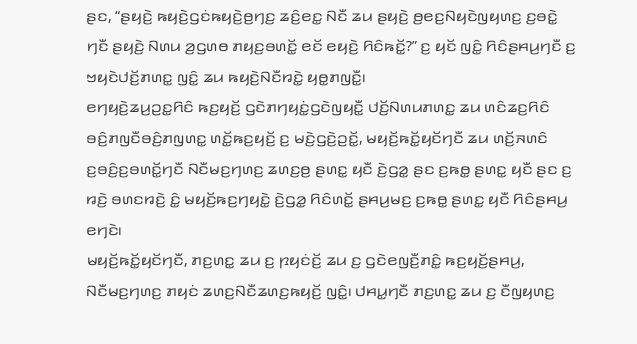ꤔꤢ, “ꤔꤟꤢꤧ꤬ ꤒꤟꤢꤧ꤬ꤞꤢꤦꤒꤟꤢꤧ꤬ꤥ꤬ꤚꤢ꤬ ꤘꤢꤨ꤬ꤕꤢ꤭ ꤡꤢꤪ ꤘꤣ ꤔꤟꤢꤧ꤬ ꤥ꤬ꤕꤢ꤬ꤡꤟꤢꤧꤜꤟꤛꤢ꤬ ꤢ꤬ꤋꤢꤧ꤭ ꤚꤢꤪ ꤔꤟꤢꤧ꤬ ꤡꤛꤣ ꤤ꤬ꤞꤛꤥ ꤊꤟꤢ꤬ꤋꤛꤢꤩ꤭ ꤕꤢꤩ ꤕꤟꤢꤧ꤬ ꤖꤢꤨꤒꤢꤩ꤭?” ꤢ꤬ ꤟꤢꤩ ꤜꤢꤨ꤭ ꤖꤢꤨꤔꤌꤣ꤬ꤚꤢꤪ ꤢ꤬ ꤠꤟꤢꤧꤓꤢꤩ꤬ꤊꤛꤢ꤭ ꤜꤢꤨ꤭ ꤘꤣ ꤒꤟꤢꤧ꤬ꤡꤢꤪꤙꤢꤧ꤭ ꤟꤥ꤭ꤊꤜꤢꤪ꤭꤯
ꤕꤚꤟꤢꤧ꤬ꤘꤣ꤬ꤑꤢ꤭ꤖꤢꤨ ꤒꤢ꤬ꤟꤢꤩ꤬ ꤞꤢꤧꤊꤚꤟꤢꤦ꤭ꤞꤢꤧꤜꤟꤢꤪ꤭ ꤓꤢꤩ꤬ꤡꤛꤣꤊꤛꤢ꤭ ꤘꤣ ꤛꤢꤨꤘꤢ꤬ꤖꤢꤨ ꤋꤢꤨ꤬ꤊꤜꤢꤪꤋꤢꤨ꤬ꤊꤜꤛꤢ꤭ ꤛꤢꤩ꤭ꤒꤢ꤬ꤟꤢꤩ꤬ ꤢ꤬ ꤗꤢꤧ꤬ꤞꤢꤧ꤬ꤑꤢꤩ꤭, ꤗꤟꤢꤩ꤬ꤒꤢꤩ꤭ꤟꤢꤩꤚꤢꤪ ꤘꤣ ꤛꤢꤩ꤬ꤏꤛꤢꤨ ꤢ꤬ꤋꤢꤨ꤬ꤢ꤬ꤋꤛꤢꤩ꤭ꤚꤢꤪ ꤡꤢꤪꤗꤢ꤬ꤚꤛꤢ꤬ ꤘꤛꤢ꤬ꤥ꤬ ꤔꤛꤢ꤭ ꤟꤢꤪ ꤢꤧ꤬ꤞꤤ꤭ ꤔꤢ ꤢ꤬ꤒꤥ꤭ ꤔꤛꤢ꤭ ꤟꤢꤪ ꤔꤢ ꤢ꤬ ꤙꤢꤧ꤬ ꤋꤛꤢꤙꤢꤧ꤬ ꤢꤨ꤭ ꤗꤟꤢꤩ꤬ꤒꤢ꤬ꤚꤟꤢꤧ꤭ ꤢꤧ꤬ꤞꤤ꤭ ꤖꤢꤨꤛꤢꤩ꤭ ꤔꤌꤣ꤬ꤗꤢ꤬ ꤢ꤬ꤒꤥ꤭ ꤔꤛꤢ꤭ ꤟꤢꤪ ꤖꤢꤨꤔꤌꤣ꤬ ꤕꤚꤢꤧ꤯
ꤗꤟꤢꤩ꤬ꤒꤢꤩ꤭ꤟꤢꤩꤚꤢꤪ, ꤊꤢ꤬ꤛꤢ꤭ ꤘꤣ ꤢ꤬ ꤐꤟꤢꤦꤢꤩ꤬ ꤘꤣ ꤢ꤬ ꤞꤢꤧꤕꤜꤢꤪ꤬ꤊꤢꤨ꤭ ꤒꤢ꤬ꤟꤢꤩ꤬ꤔꤌꤣ꤬, ꤡꤢꤪꤗꤢ꤬ꤚꤛꤢ꤬ ꤊꤟꤢꤦ ꤘꤛꤢ꤬ꤡꤢꤪꤘꤛꤢ꤬ꤒꤟꤢꤩ꤬ ꤜꤢꤨ꤭꤯ ꤓꤌꤣ꤭ꤚꤢꤪ ꤊꤢ꤬ꤛꤢ꤭ ꤘꤣ ꤢ꤬ ꤢꤪꤜꤟꤛꤢ꤬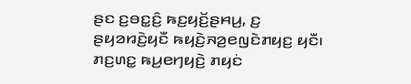ꤔꤢ ꤢ꤬ꤋꤢ꤭ꤢꤨ꤬ ꤒꤢ꤬ꤟꤢꤩ꤬ꤔꤌꤣ꤬, ꤢ꤬ ꤔꤟꤤꤙꤢꤧ꤬ꤟꤢꤪ ꤒꤟꤢꤧ꤬ꤏꤤ꤬ꤕꤜꤢꤧꤊꤟꤢ꤬ ꤟꤢꤪ꤯
ꤊꤢ꤬ꤛꤢ꤭ ꤒꤣ꤬ꤕꤚꤟꤢꤧ꤬ ꤊꤟꤢꤦ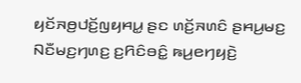ꤟꤢꤩꤏꤥ꤬ꤓꤢꤩ꤬ꤜꤟꤌꤣ꤭ ꤔꤢ ꤛꤢꤩ꤬ꤏꤛꤢꤨ ꤔꤌꤣ꤬ꤗꤢ꤬ ꤡꤢꤪꤗꤢ꤬ꤚꤛꤢ꤬ ꤢ꤬ꤖꤢꤨꤋꤢꤨ꤭ ꤒꤣ꤬ꤕꤚꤟꤢꤧ꤬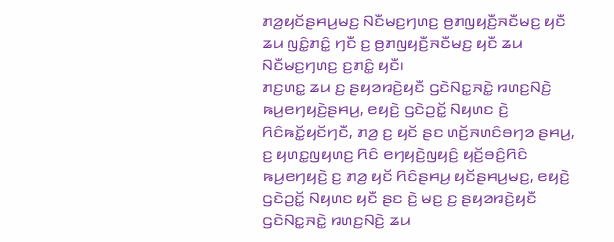ꤊꤤ꤬ꤟꤢꤩꤔꤌꤣ꤬ꤗꤢ꤬ ꤡꤢꤪꤗꤢ꤬ꤚꤛꤢ꤬ ꤥ꤬ꤊꤜꤟꤢꤪ꤬ꤏꤢꤪꤗꤢ꤬ ꤟꤢꤪ ꤘꤣ ꤜꤢꤨ꤭ꤊꤢꤨ꤭ ꤚꤢꤪ ꤢ꤬ ꤥ꤬ꤊꤜꤟꤢꤪ꤬ꤏꤢꤪꤗꤢ꤬ ꤟꤢꤪ ꤘꤣ ꤡꤢꤪꤗꤢ꤬ꤚꤛꤢ꤬ ꤢ꤬ꤊꤢꤨ꤭ ꤟꤢꤪ꤯
ꤊꤢ꤬ꤛꤢ꤭ ꤘꤣ ꤢ꤬ ꤔꤟꤤꤙꤢꤧ꤬ꤟꤢꤪ ꤞꤢꤧꤡꤢ꤭ꤏꤢꤧ꤭ ꤙꤛꤢ꤬ꤡꤢꤧ꤬ ꤒꤣ꤬ꤕꤚꤟꤢꤧ꤬ꤔꤌꤣ꤬, ꤕꤟꤢꤧ꤬ ꤞꤢꤧꤑꤢꤩ꤭ ꤡꤟꤛꤢ ꤢꤧ꤬ ꤖꤢꤨꤒꤢꤩ꤭ꤟꤢꤩꤚꤢꤪ, ꤊꤤ꤬ ꤢ꤬ ꤟꤢꤩ ꤔꤢ ꤛꤢꤩ꤬ꤏꤛꤢꤨꤋꤚꤤ ꤔꤌꤣ꤬, ꤢ꤬ ꤟꤛꤢ꤭ꤜꤟꤛꤢ꤬ ꤖꤢꤨ ꤕꤚꤟꤢꤧ꤬ꤜꤟꤢꤨ꤬ ꤟꤢꤩ꤬ꤋꤢꤨ꤬ꤖꤢꤨ ꤒꤣ꤬ꤕꤚꤟꤢꤧ꤬ ꤢ꤬ ꤊꤤ꤬ ꤟꤢꤩ ꤖꤢꤨꤔꤌꤣ꤬ ꤟꤢꤩꤔꤌꤣ꤬ꤗꤢ꤬, ꤕꤟꤢꤧ꤬ ꤞꤢꤧꤑꤢꤩ꤭ ꤡꤟꤛꤢ ꤟꤢꤪ ꤔꤢ ꤢꤧ꤬ ꤗꤢ꤬ ꤢ꤬ ꤔꤟꤤꤙꤢꤧ꤬ꤟꤢꤪ ꤞꤢꤧꤡꤢ꤭ꤏꤢꤧ꤭ ꤙꤛꤢ꤬ꤡꤢꤧ꤬ ꤘꤣ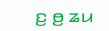ꤢ꤬ ꤥ꤬ ꤘꤣ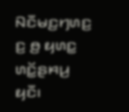ꤡꤢꤪꤗꤢ꤬ꤚꤛꤢ꤬ ꤢ꤬ ꤥ꤬ ꤟꤛꤢ꤭ ꤛꤢꤩ꤭ꤔꤌꤣ꤬ ꤟꤢꤪ꤯